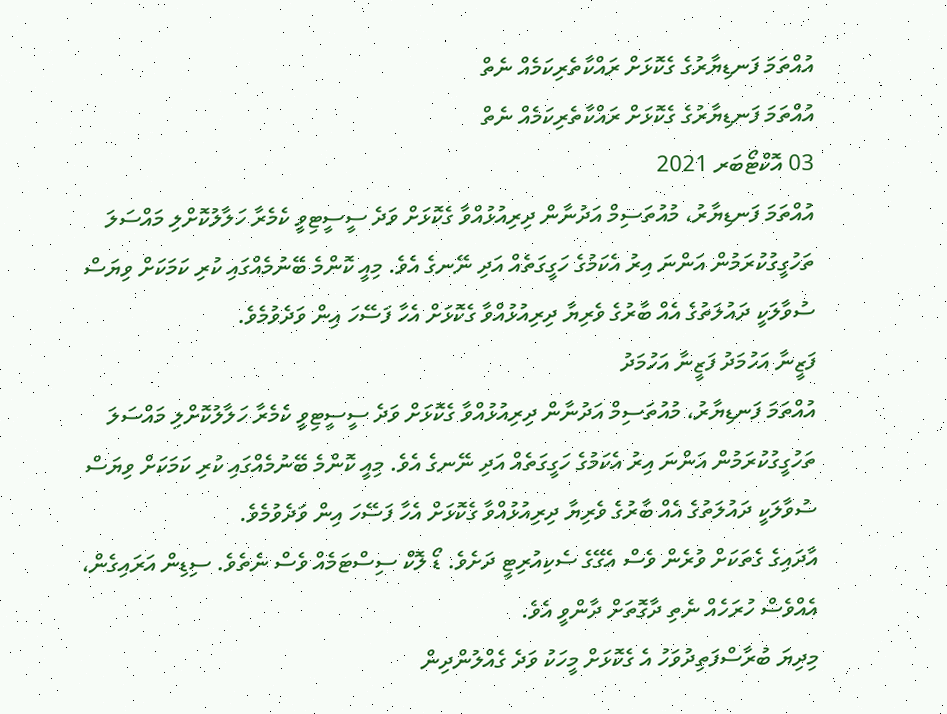އުއްތަމަ ފަނޑިޔާރުގެ ގެކޮޅަށް ރައްކާތެރިކަމެއް ނެތް
އުއްތަމަ ފަނޑިޔާރުގެ ގެކޮޅަށް ރައްކާތެރިކަމެއް ނެތް
03 އޮކްޓޯބަރ 2021
އުއްތަމަ ފަނޑިޔާރު، މުއުތަސިމް އަދުނާން ދިރިއުޅުއްވާ ގެކޮޅަށް ވަދެ ސީސީޓިވީ ކެމެރާ ހަލާލުކޮށްލި މައްސަލަ ތަހުގީގުކުރަމުން އަންނަ އިރު އެކަމުގެ ހަގީގަތެއް އަދި ނޭނގެ އެވެ. މިއީ ކޮންމެ ބޭނުމެއްގައި ކުރި ކަމަކަށް ވިޔަސް ސުވާލަކީ ދައުލަތުގެ އެއް ބާރުގެ ވެރިޔާ ދިރިއުޅުއްވާ ގެކޮޅަށް އެހާ ފަސޭހަ އިން ވަދެވުމެވެ.
ފަޒީނާ އަހުމަދު ފަޒީނާ އަހުމަދު
އުއްތަމަ ފަނޑިޔާރު، މުއުތަސިމް އަދުނާން ދިރިއުޅުއްވާ ގެކޮޅަށް ވަދެ ސީސީޓިވީ ކެމެރާ ހަލާލުކޮށްލި މައްސަލަ ތަހުގީގުކުރަމުން އަންނަ އިރު އެކަމުގެ ހަގީގަތެއް އަދި ނޭނގެ އެވެ. މިއީ ކޮންމެ ބޭނުމެއްގައި ކުރި ކަމަކަށް ވިޔަސް ސުވާލަކީ ދައުލަތުގެ އެއް ބާރުގެ ވެރިޔާ ދިރިއުޅުއްވާ ގެކޮޅަށް އެހާ ފަސޭހަ އިން ވަދެވުމެވެ.
އާދައިގެ ގެތަކަށް ވުރެން ވެސް އެގޭގެ ސެކިއުރިޓީ ދަށެވެ. ޑޯ ލޮކް ސިސްޓަމެއް ވެސް ނެތެވެ. ސިޑިން އަރައިގެން، އެއްވެސް ހުރަހެއް ނެތި ދާގޮތަށް ދާންވީ އެވެ.
މިދިޔަ ބުރާސްފަތިދުވަހު އެ ގެކޮޅަށް މީހަކު ވަދެ ގެއްލުންދިން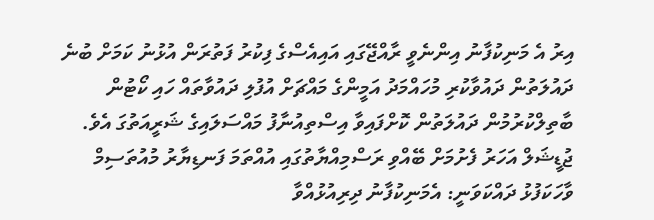އިރު އެ މަނިކުފާނު އިންނެވީ ރާއްޖޭގައި އައިއެސްގެ ފިކުރު ފަތުރަން އުޅުނު ކަމަށް ބުނެ ދައުލަތުން ދައުވާކުރި މުހައްމަދު އަމީންގެ މައްޗަށް އުފުލި ދައުވާތައް ހައި ކޯޓުން ބާތިލްކުރުމުން ދައުލަތުން ކޮށްފައިވާ އިސްތިއުނާފު މައްސަލައިގެ ޝަރީއަތުގަ އެވެ.
ޖުޑީޝަލް އަހަރު ފެށުމަށް ބޭއްވި ރަސްމިއްޔާތުގައި އުއްތަމަ ފަނޑިޔާރު މުއުތަސިމް ވާހަކަފުޅު ދައްކަވަނީ: އެމަނިކުފާނު ދިރިއުޅުއްވާ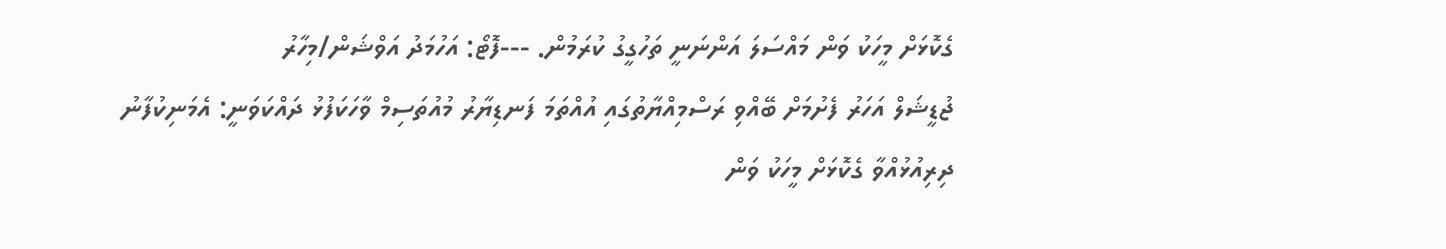ގެކޮޅަށް މީހަކު ވަން މައްސަލަ އަންނަނީ ތަހުގީގު ކުރަމުން. ---ފޮޓޯ: އަހުމަދު އަވްޝަން/މިހާރު
ޖުޑީޝަލް އަހަރު ފެށުމަށް ބޭއްވި ރަސްމިއްޔާތުގައި އުއްތަމަ ފަނޑިޔާރު މުއުތަސިމް ވާހަކަފުޅު ދައްކަވަނީ: އެމަނިކުފާނު ދިރިއުޅުއްވާ ގެކޮޅަށް މީހަކު ވަން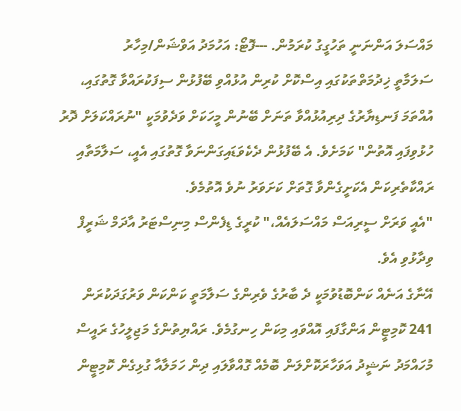މައްސަލަ އަންނަނީ ތަހުގީގު ކުރަމުން. ---ފޮޓޯ: އަހުމަދު އަވްޝަން/މިހާރު
ސަލަމާތީ ޚިދުމަތްތަކުގައި އިސްކޮށް ކުރިން އުޅުއްވި ބޭފުޅުން ސިފަކުރައްވާ ގޮތުގައި، އުއްތަމަ ފަނޑިޔާރުގެ ދިރިއުޅުއްވާ ތަނަށް ބޭނުން މީހަކަށް ވަދެވުމަކީ "ނުރައްކަލަށް ދޮރު ހުޅުވިފައި އޮތުން" ކަމަށެވެ. އެ ބޭފުޅުން ދެކެވަޑައިގަންނަވާ ގޮތުގައި އެއީ، ސަލާމަތާއި ރައްކާތެރިކަން އެކަށީގެންވާ ގޮތަށް ކަށަވަރު ނުވެ އޮތުމެވެ.
"އެއީ ވަރަށް ސީރިއަސް މައްސަލައެއް،" ކުރީގެ ޑިފެންސް މިނިސްޓަރު އާދަމް ޝަރީފް ވިދާޅުވި އެވެ.
އޭނާގެ އަނެއް ކަންބޮޑުވުމަކީ ދެ ބާރުގެ ވެރިންގެ ސަލާމަތީ ކަންކަން ވަރުގަދަކުރަން 241 ކޮމިޓީން އަންގާފައި އޮއްވައި މިކަން ހިނގުމެވެ. ރައްޔިތުންގެ މަޖިލީހުގެ ރައީސް މުހައްމަދު ނަޝީދު އަވަހާރަކޮށްލަން ބޮމެއް ގޮއްވާލައި ދިން ހަމަލާއާ ގުޅިގެން ކޮމިޓީން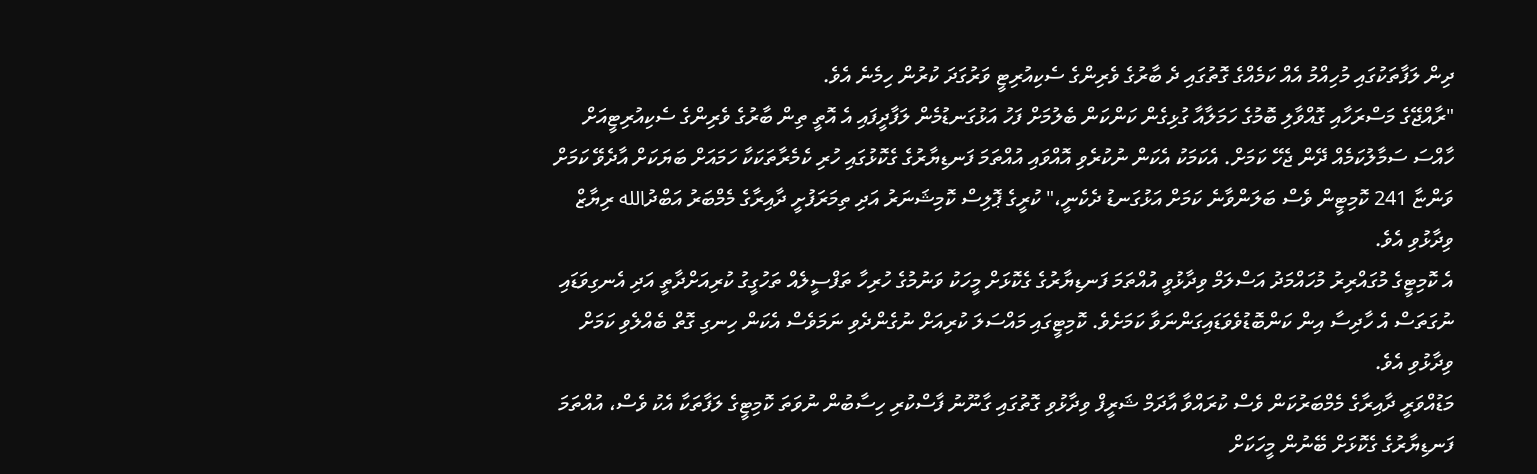ދިން ލަފާތަކުގައި މުހިއްމު އެއް ކަމެއްގެ ގޮތުގައި ދެ ބާރުގެ ވެރިންގެ ސެކިއުރިޓީ ވަރުގަދަ ކުރުން ހިމެނެ އެވެ.
"ރާއްޖޭގެ މަސްރަހާއި ގޮއްވާލި ބޮމުގެ ހަމަލާއާ ގުޅިގެން ކަންކަން ބެލުމަށް ފަހު އަޅުގަނޑުމެން ލަފާދީފައި އެ އޮތީ ތިން ބާރުގެ ވެރިންގެ ސެކިއުރިޓީއަށް ހާއްސަ ސަމާލުކަމެއް ދޭން ޖެހޭ ކަމަށް. އެކަމަކު އެކަން ނުކުރެވި އޮއްވައި އުއްތަމަ ފަނޑިޔާރުގެ ގެކޮޅުގައި ހުރި ކެމެރާތަކަކާ ހަމައަށް ބަޔަކަށް އާދެވޭ ކަމަށް ވަންޏާ 241 ކޮމިޓީން ވެސް ބަލަންވާނެ ކަމަށް އަޅުގަނޑު ދެކެނީ،" ކުރީގެ ޕޮލިސް ކޮމިޝަނަރު އަދި ތިމަރަފުށީ ދާއިރާގެ މެމްބަރު އަބްދުالله ރިޔާޒް ވިދާޅުވި އެވެ.
އެ ކޮމިޓީގެ މުގައްރިރު މުހައްމަދު އަސްލަމް ވިދާޅުވީ އުއްތަމަ ފަނޑިޔާރުގެ ގެކޮޅަށް މީހަކު ވަނުމުގެ ހުރިހާ ތަފްސީލެއް ތަހުގީގު ކުރިއަށްދާތީ އަދި އެނގިވަޑައި ނުގަތަސް އެ ހާދިސާ އިން ކަންބޮޑުވެވަޑައިގަންނަވާ ކަމަށެވެ. ކޮމިޓީގައި މައްސަލަ ކުރިއަށް ނުގެންދެވި ނަމަވެސް އެކަން ހިނގި ގޮތް ބެއްލެވި ކަމަށް ވިދާޅުވި އެވެ.
މަޑުއްވަރީ ދާއިރާގެ މެމްބަރުކަން ވެސް ކުރައްވާ އާދަމް ޝަރީފް ވިދާޅުވި ގޮތުގައި ގާނޫނު ފާސްކުރި ހިސާބުން ނުވަތަ ކޮމިޓީގެ ލަފާތަކާ އެކު ވެސް، އުއްތަމަ ފަނޑިޔާރުގެ ގެކޮޅަށް ބޭނުން މީހަކަށް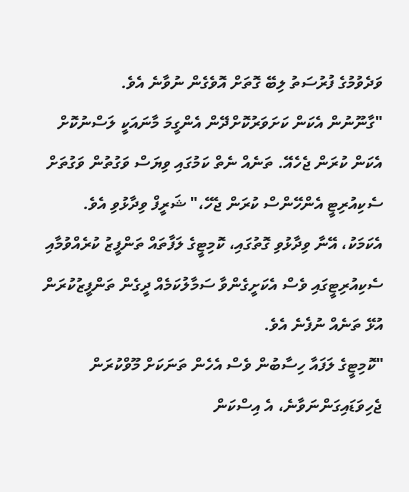ވަދެވުމުގެ ފުރުސަތު ލިބޭ ގޮތަށް އޮވެގެން ނުވާނެ އެވެ.
"ގާނޫނުން އެކަން ކަށަވަރުކޮށްދޭން އެންގީމަ މާނައަކީ ލަސްނުކޮށް އެކަން ކުރަން ޖެހެއޭ. ތަނެއް ނެތް ކަމުގައި ވިޔަސް ވަގުތުން ވަގުތަށް ސެކިއުރިޓީ އެންހޭންސް ކުރަން ޖެހޭ،" ޝަރީފް ވިދާޅުވި އެވެ.
އެކަމަކު، އޭނާ ވިދާޅުވި ގޮތުގައި، ކޮމިޓީގެ ލަފާތައް ތަންފީޒު ކުރެއްވުމާއި ސެކިއުރިޓީގައި ވެސް އެކަށީގެންވާ ސަމާލުކަމެއް ދީގެން ތަންފީޒުކުރަން އުޅޭ ތަނެއް ނުފެނެ އެވެ.
"ކޮމިޓީގެ ލަފައާ ހިސާބުން ވެސް އެހެން ތަނަކަށް މޫވްކުރަން ޖެހިވަޑައިގަންނަވާނެ، އެ އިސްކަން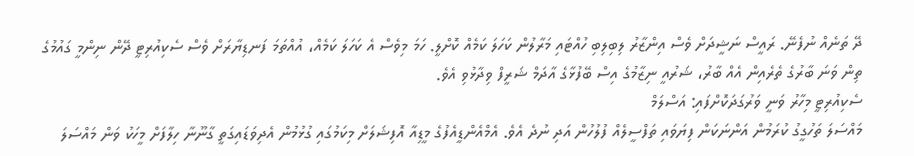ދޭ ތަނެއް ނުފެނޭ. ރައީސް ނަޝީދަށް ވެސް އިންޒާރު ލިބިލިބި ހުއްޓައި މަރާލުން ކަހަލަ ކަމެއް ކޮށްލީ. ހަމަ މިވެސް އެ ކަހަލަ ކަމެއް، އުއްތަމަ ފަނޑިޔާރަށް ވެސް ސެކިއުރިޓީ ދޭން ނިންމީ ގައުމުގެ ތިން ވަނަ ބާރުގެ ތެރެއިން އެއް ބާރު، ޝަރުއީ ނިޒާމުގެ އިސް ބޭފުޅާގެ އާދަމް ޝަރީފް ވިދާޅުވި އެވެ.
ސެކިއުރިޓީ މިހާރު ވަނީ ވަރުގަދަކޮށްފައި: އަސްލަމް
މައްސަލަ ތަހުގީގު ކުރަމުން އަންނަކަން ފިޔަވައި ތަފްސީލެއް ފުލުހުން އަދި ނުދެ އެވެ. އެމްއެންޑީއެފުގެ މީޑިއާ އޮފިޝަލަށް މިކަމުގައި ގުޅުމުން އެދިވަޑައިގަތީ ގާނޫނާ ހިލާފަށް މީހަކު ވަން މައްސަލަ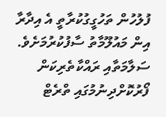ފުލުހުން ތަހުގީގުކުރާތީ އެ އިދާރާ އިން މައުލޫމާތު ސާފުކުރުމަށެވެ.
ސަލާމަތާއި ރައްކާތެރިކަން ފޯރުކޮށްދިނުމުގައި ތްރެޓް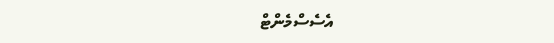އެސެސްމެންޓް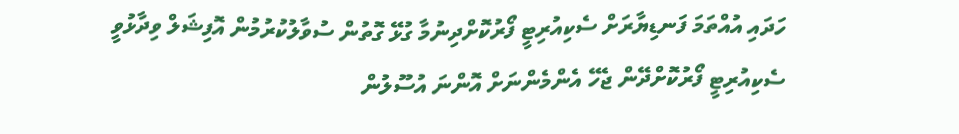ހަދައި އުއްތަމަ ފަނޑިޔާރަށް ސެކިއުރިޓީ ފޯރުކޮށްދިނުމާ ގުޅޭ ގޮތުން ސުވާލުކުރުމުން އޮފިޝަލް ވިދާޅުވީ ސެކިއުރިޓީ ފޯރުކޮށްދޭން ޖެހޭ އެންމެންނަށް އޮންނަ އުސޫލުން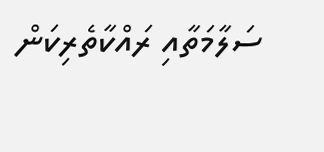ސަލާމަތާއި ރައްކާތެރިކަން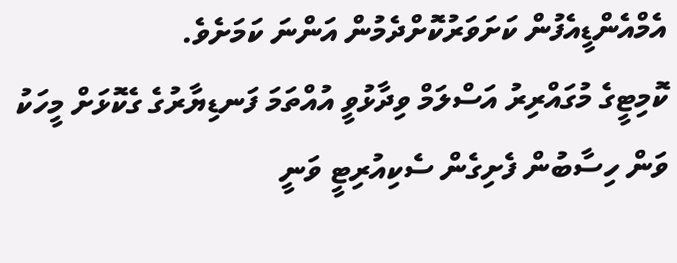އެމްއެންޑީއެފުން ކަށަވަރުކޮށްދެމުން އަންނަ ކަމަށެވެ.
ކޮމިޓީގެ މުގައްރިރު އަސްލަމް ވިދާޅުވީ އުއްތަމަ ފަނޑިޔާރުގެ ގެކޮޅަށް މީހަކު ވަން ހިސާބުން ފެށިގެން ސެކިއުރިޓީ ވަނީ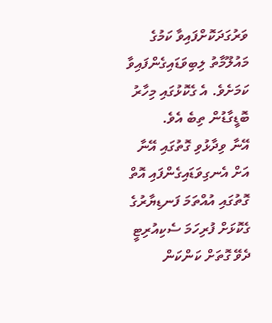ވަރުގަދަކޮށްފައިވާ ކަމުގެ މައުލޫމާތު ލިބިވަޑައިގެންފައިވާ ކަމަށެވެ. އެ ގެކޮޅުގައި މިހާރު ބޮޑީގާޑުން ތިބެ އެވެ.
އޭނާ ވިދާޅުވި ގޮތުގައި އޭނާ އަށް އެނގިވަޑައިގެންފައި އޮތް ގޮތުގައި އުއްތަމަ ފަނޑިޔާރުގެ ގެކޮޅަށް ފުރިހަމަ ސެކިއުރިޓީ ދެވޭ ގޮތަށް ކަންކަން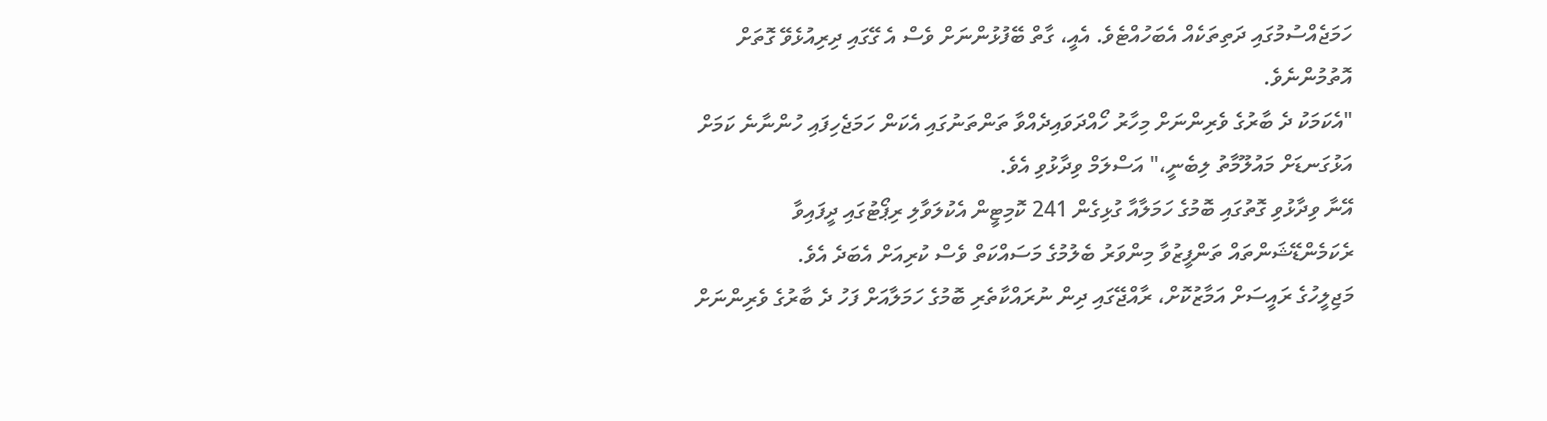ހަމަޖެއްސުމުގައި ދަތިތަކެއް އެބަހުއްޓެވެ. އެއީ، ގާތް ބޭފުޅުންނަށް ވެސް އެ ގޭގައި ދިރިއުޅެވޭ ގޮތަށް އޮތުމުންނެވެ.
"އެކަމަކު ދެ ބާރުގެ ވެރިންނަށް މިހާރު ހޯއްދަވައިދެއްވާ ތަންތަނުގައި އެކަން ހަމަޖެހިފައި ހުންނާނެ ކަމަށް އަޅުގަނޑަށް މައުލޫމާތު ލިބެނީ،" އަސްލަމް ވިދާޅުވި އެވެ.
އޭނާ ވިދާޅުވި ގޮތުގައި ބޮމުގެ ހަމަލާއާ ގުޅިގެން 241 ކޮމިޓީން އެކުލަވާލި ރިޕޯޓުގައި ދީފައިވާ ރެކަމެންޑޭޝަންތައް ތަންފީޒުވާ މިންވަރު ބެލުމުގެ މަސައްކަތް ވެސް ކުރިއަށް އެބަދެ އެވެ.
މަޖިލީހުގެ ރައީސަށް އަމާޒުކޮށް، ރާއްޖޭގައި ދިން ނުރައްކާތެރި ބޮމުގެ ހަމަލާއަށް ފަހު ދެ ބާރުގެ ވެރިންނަށް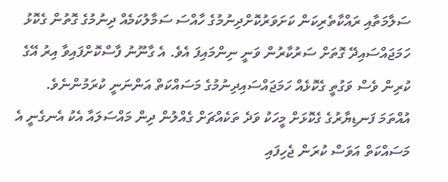ސަލާމަތާއި ރައްކާތެރިކަން ކަށަވަރުކޮށްދިނުމުގެ ހާއްސަ ސަމާލުކަމެއް ދިނުމުގެ ގޮތުން ގެކޮޅު ހަމަޖައްސައިދޭ ގޮތަށް ސަރުކާރުން ވަނީ ނިންމައިފަ އެވެ. އެ ގާނޫނު ފާސްކޮށްފައިވާ އިރު އޭގެ ކުރިން ވެސް ވަގުތީ ގެކޮޅެއް ހަމަޖައްސައިދިނުމުގެ މަސައްކަތް އަންނަނީ ކުރަމުންނެވެ.
އުއްތަމަ ފަނޑިޔާރުގެ ގެކޮޅަށް މީހަކު ވަދެ ތަކެއްޗަށް ގެއްލުން ދިން މައްސަލައާ އެކު އެނގެނީ އެ މަސައްކަތް އަވަސް ކުރަން ޖެހިފައި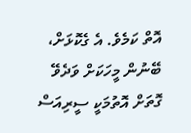އޮތް ކަމެވެ. އެ ގެކޮޅަށް، ބޭނުން މީހަކަށް ވަދެވޭ ގޮތަށް އޮތުމަކީ ސީރިއަސް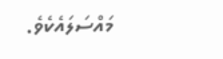މައްސަލައެކެވެ.